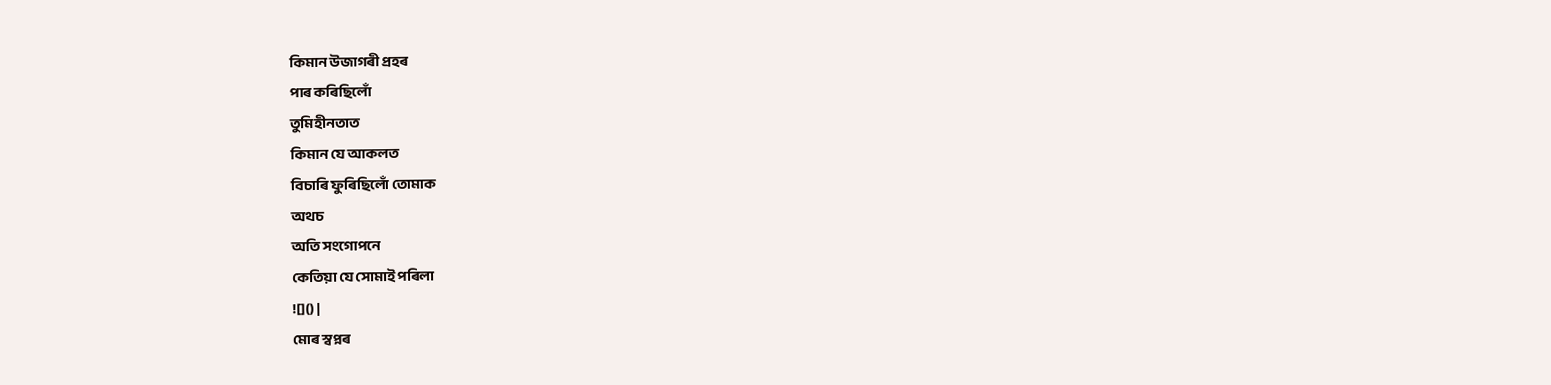কিমান উজাগৰী প্ৰহৰ
পাৰ কৰিছিলোঁ
তুমিহীনতাত
কিমান যে আকলত
বিচাৰি ফুৰিছিলোঁ তোমাক
অথচ
অতি সংগোপনে
কেতিয়া যে সোমাই পৰিলা
![]() |
মোৰ স্বপ্নৰ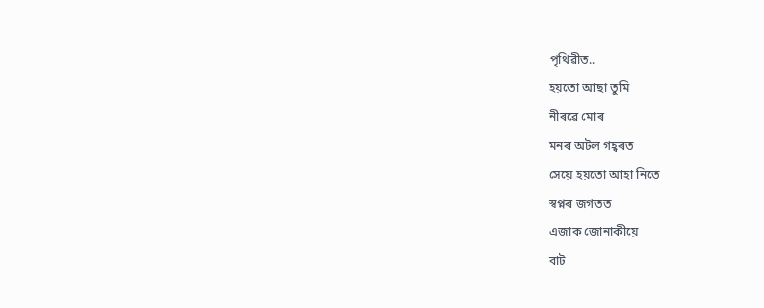পৃথিৱীত..
হয়তো আছা তুমি
নীৰৱে মোৰ
মনৰ অটল গহ্বৰত
সেয়ে হয়তো আহা নিতে
স্বপ্নৰ জগতত
এজাক জোনাকীয়ে
বাট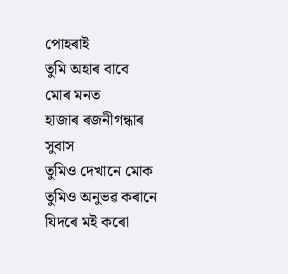পোহৰাই
তুমি অহাৰ বাবে
মোৰ মনত
হাজাৰ ৰজনীগন্ধাৰ সুবাস
তুমিও দেখানে মোক
তুমিও অনুভৱ কৰানে
যিদৰে মই কৰো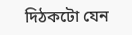দিঠকটো যেন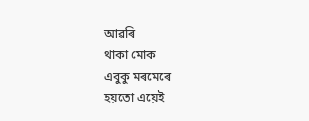আৱৰি
থাকা মোক
এবুকু মৰমেৰে
হয়তো এয়েই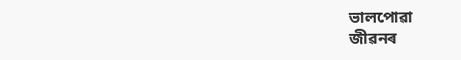ভালপোৱা
জীৱনৰ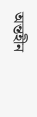অন্তহীন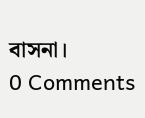বাসনা।
0 Comments